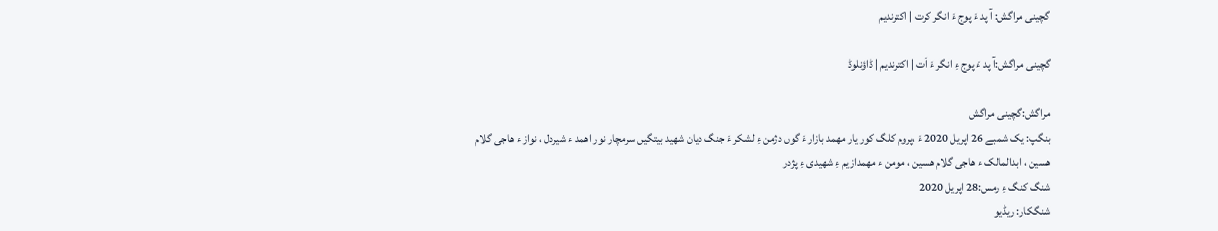گچینی مراگش: آ پد ءَ پوج ءَ انگر کرت | اکترندیم

گچینی مراگش:آ پد ءَ پوج ءِ انگر ءَ اَت | اکترندیم | ڈاؤنلوڈ

مراگش:گچینی مراگش
بنگپ: یک شمبے 26 اپریل 2020 ءَ ،پروم کلگ کور یار مھمد بازار ءَ گوں دژمن ءِ لشکر ءَ جنگ دیان شھید بیتگیں سرمچار نور اھمد ء شیردل ، نواز ء ھاجی گلام ھسین ، ابدالمالک ء ھاجی گلام ھسین ، مومن ء مھمدازیم ءِ شھیدی ءِ پژدر
شنگ کنگ ءِ رمس:28 اپریل 2020
شنگکار: ریڈیو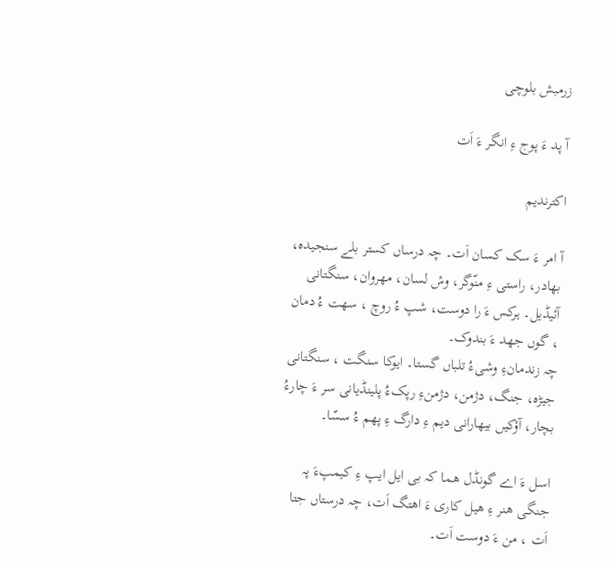زرمبش بلوچی

آ پد ءَ پوج ءِ انگر ءَ اَت

اکترندیم

آ امر ءَ سک کسان اَت۔ چہ درساں کستر بلے سنجیدہ، بھادر، راستی ءِ منّوگر، وش لسان، مھروان، سنگتانی آئیڈیل۔ ہرکس ءَ را دوست، شپ ءُ روچ ، سھت ءُ دمان ، گوں جھد ءَ بندوک۔
چہ زندمانءِ وشیءُ تلباں گستا۔ ایوکا سنگت ، سنگتانی جیڑہ، جنگ، دژمن، دژمنءِ رپکءُ پلینڈیانی سر ءَ چارءُ بچار، آؤکیں بیھارانی دیم ءِ دارگ ءِ پھم ءُ سسّا۔

اسل ءَ اے گونڈل ھما کہ بی ایل ایپ ءِ کیمپءَ پہ جنگی ھنر ءِ ھیل کاری ءَ اھتگ اَت، چہ درستاں جتا اَت ، من ءَ دوست اَت۔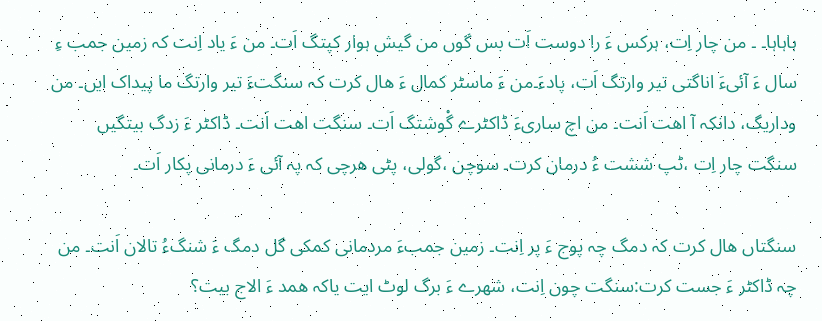ہاہاہا۔ ۔ من چار اِت، ہرکس ءَ را دوست اَت بس گوں من گیش ہوار کپتگ اَت۔ من ءَ یاد اِنت کہ زمین جمب ءِ سال ءَ آئیءَ اناگتی تیر وارتگ اَت، پادءَ۔من ءَ ماسٹر کمال ءَ ھال کرت کہ سنگتءَ تیر وارتگ ما پیداک ایں۔ من وداریگ، دانکہ آ اھت اَنت۔ من اچ ساریءَ ڈاکٹرے گْوشتگ اَت۔ سنگت اھت اَنت۔ ڈاکٹر ءَ زدگ بیتگیں سنگت چار اِت ،ٹپ ششت ءُ درمان کرت۔ سوچن ،گولی، پٹی ھرچی کہ پہ آئی ءَ درمانی پکار اَت۔

سنگتاں ھال کرت کہ دمگ چہ پوج ءَ پر اِنت۔ زمین جمبءَ مردمانی کمکی گل دمگ ءَ شنگءُ تالان اَنت۔ من چہ ڈاکٹر ءَ جست کرت:سنگت چون اِنت، شھرے ءَ برگ لوٹ ایت یاکہ ھمد ءَ الاج بیت؟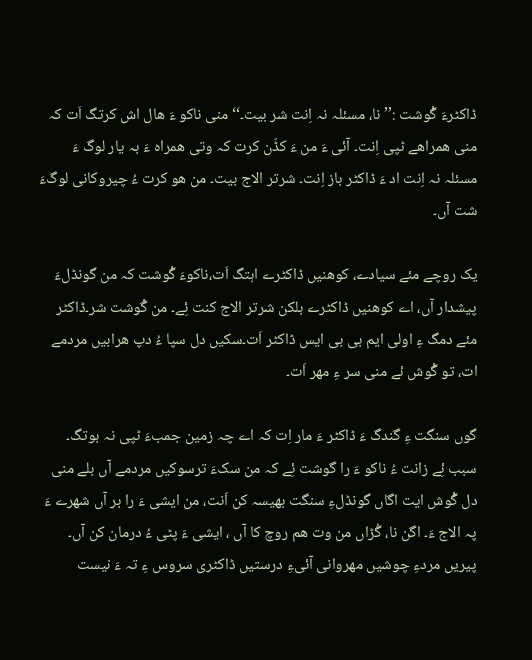ڈاکٹرءَ گْوشت :’’نا، مسئلہ نہ اِنت شر بیت۔‘‘ منی ناکو ءَ ھال اش کرتگ اَت کہ منی ھمراھے ٹپی اِنت۔ آئی ءَ من ءَ کڈّن کرت کہ وتی ھمراہ ءَ بہ یار لوگ ءَ مسئلہ نہ اِنت اد ءَ ڈاکٹر باز اِنت۔ شرتر الاج بیت۔ من ھو کرت ءُ چیروکانی لوگءَ شت آں۔

یک روچے مئے سیادے، کوھنیں ڈاکٹرے اہتگ اَت،ناکوءَ گْوشت کہ من گونڈلءَ پیشدار آں، اے کوھنیں ڈاکٹرے بلکن شرتر الاج کنت ئِے۔ من گْوشت شر۔ڈاکٹر مئے دمگ ءِ اولی ایم بی بی ایس ڈاکٹر اَت۔سکیں دل سپا ءُ دپ ھرابیں مردمے ات، تو گْوش ئے منی سر ءِ مھر اَت۔

گوں سنگت ءِ گندگ ءَ ڈاکٹر ءَ مار اِت کہ اے چہ زمین جمبءَ ٹپی نہ بوتگ۔ سبب ئِے زانت ءُ ناکو ءَ را گوشت ئِے کہ من سکءَ ترسوکیں مردمے آں بلے منی دل گْوش ایت اگاں گونڈلءِ سنگت بھیسہ کن اَنت، من ایشی ءَ را بر آں شھرے ءَ پہ الاج ءَ۔ اگن نا، گُڑاں من وت ھم روچ کا آں ، ایشی ءَ پٹی ءُ درمان کن آں۔ پیریں مردءِ چوشیں مھروانی آئیءِ درستیں ڈاکٹری سروس ءِ تہ ءَ نیست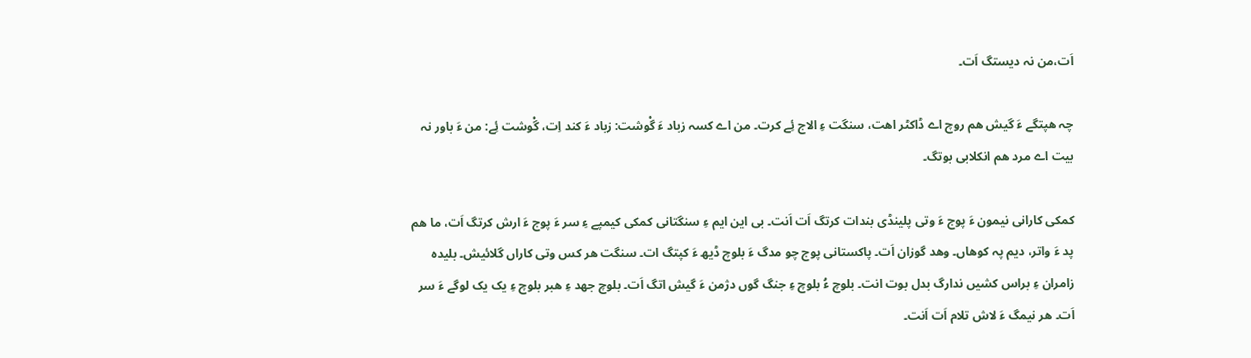اَت،من نہ دیستگ اَت۔

چہ ھپتگے ءَ گیش ھم روچ اے ڈاکٹر اھت، سنگت ءِ الاج ئِے کرت۔ من اے کسہ زباد ءَ گْوشت: زباد ءَ کند اِت، گْوشت ئِے: من ءَ باور نہ بیت اے مرد ھم انکلابی بوتگ۔

کمکی کارانی نیمون ءَ پوج ءَ وتی پلینڈی بندات کرتگ اَت اَنت۔ بی این ایم ءِ سنگتانی کمکی کیمپے ءِ سر ءَ پوج ءَ ارش کرتگ اَت، ما ھم پد ءَ واتر، دیم پہ کوھاں۔ وھد گوزان اَت۔ پاکستانی پوج چو مدگ ءَ بلوچ ڈیھ ءَ کپتگ ات۔ سنگت ھر کس وتی کاراں گلائیش۔ بلیدہ زامران ءِ براس کشیں ندارگ بدل بوت انت۔ بلوچ ءُ بلوچ ءِ جنگ گوں دژمن ءَ گیش اتگ اَت۔ بلوچ جھد ءِ ھبر بلوچ ءِ یک یک لوگے ءَ سر اَت۔ ھر نیمگ ءَ لاش تلام اَت اَنت۔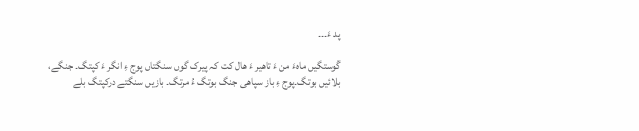پد ءَ۔۔۔

گْوستگیں ماہءَ من ءَ تاھیر ءَ ھال کت کہ پیرک گوں سنگتاں پوج ءِ انگر ءَ کپتگ۔ جنگے، بلائیں بوتگ۔پوج ءِ باز سپاھی جنگ بوتگ ءُ مرتگ۔ بازیں سنگتے درکپتگ بلے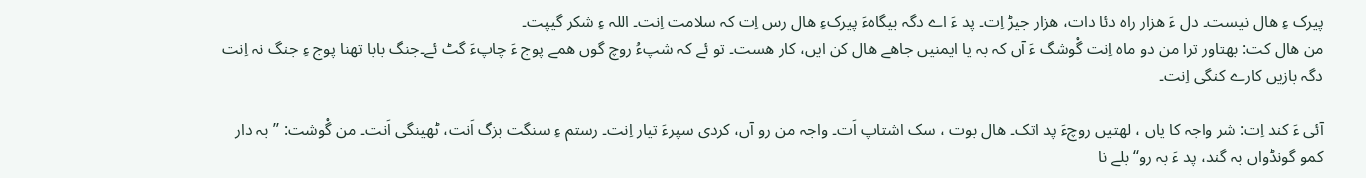پیرک ءِ ھال نیست۔ دل ءَ ھزار راہ دئا دات، ھزار جیڑ اِت۔ پد ءَ اے دگہ بیگاہءَ پیرکءِ ھال رس اِت کہ سلامت اِنت۔ اللہ ءِ شکر گیپت۔
من ھال کت: بھتاور ترا من دو ماہ اِنت گْوشگ ءَ آں کہ بہ یا ایمنیں جاھے ھال کن ایں، کار ھست۔ تو ئے کہ شپءُ روچ گوں ھمے پوج ءَ چاپءَ گٹ ئے۔جنگ بابا تھنا پوج ءِ جنگ نہ اِنت دگہ بازیں کارے کنگی اِنت۔

آئی ءَ کند اِت: شر واجہ کا یاں ، لھتیں روچءَ پد اتک۔ ھال بوت ، سک اشتاپ اَت۔ واجہ من رو آں، کردی سپرءَ تیار اِنت۔ رستم ءِ سنگت بزگ اَنت، ٹھینگی اَنت۔ من گْوشت: ’’بہ دار کمو گونڈواں بہ گند، پد ءَ بہ رو‘‘ بلے نا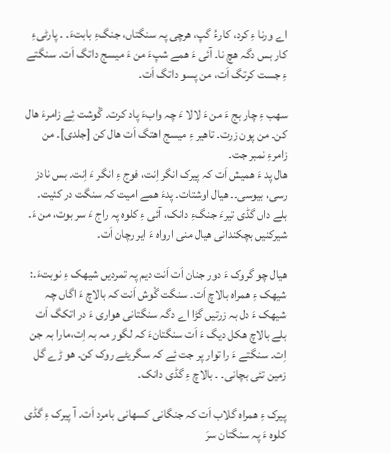اے ورنا ءِ کرد، کارءُ گپ، ھرچی پہ سنگتاں، جنگءِ بابتءَ۔ ۔ پارٹیءِ کار بس دگہ ھچ نا۔ آئی ءَ ھمے شپءَ من ءَ میسج داتگ اَت۔ سنگتے ءِ جست کرتگ اَت، من پسو داتگ اَت۔

سھب ءِ چار بج ءَ من ءَ لالا ءَ چہ وابءَ پاد کرت۔ گْوشت ئِے زامرءَ ھال کن۔ من پون زرت۔ تاھیر ءِ میسج اھتگ اَت ھال کن [جلدی]۔ من زامرءِ نمبر جت۔
ھال پد ءَ ھمیش اَت کہ پیرک انگر اِنت، فوج ءِ انگر ءَ اِنت۔ بس نادز رسی، بیوسی۔۔ ھیال اوشتات۔ پدءَ ھمے امیت کہ سنگت در کئیت۔
بلے داں گڈی تیرءَ جنگءِ دانک، آئی ءِ کلوہ پہ راج ءَ سر بوت، من ءَ۔ شیرکنیں بچکندانی ھیال منی ارواہ ءَ ایر رچان اَت۔

ھیال چو گروک ءَ دور جنان اَت اَنت دیم پہ تمردیں شیھک ءِ نوبتءَ۔: شیھک ءِ ھمراہ بالاچ اَت۔ سنگت گْوش اَنت کہ بالاچ ءَ اگاں چہ شیھک ءَ دل بہ زرتیں گڑا اے دگہ سنگتانی ھواری ءَ در اتکگ اَت بلے بالاچ ھکل دیگ ءَ اَت سنگتانءَ کہ لگور مہ بہ اِت،مارا بہ جن اِت۔ سنگتے ءَ را توار پر جت ئِے کہ سگریٹے روک کن۔ ھو ڑے گل زمین تئی بچانی۔ ۔ بالاچ ءِ گڈی دانک۔

پیرک ءِ ھمراہ گلاب اَت کہ جنگانی کسھانی بامرد اَت۔ آ پیرک ءِ گڈی کلوہ ءَ پہ سنگتان سرَ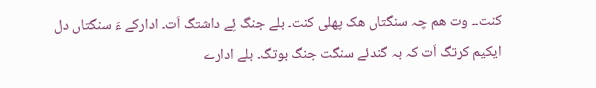کنت۔۔ وت ھم چہ سنگتاں ھک پھلی کنت۔ بلے جنگ ئِے داشتگ اَت۔ ادارکے ءَ سنگتاں دل ایکیم کرتگ اَت کہ بہ گندئے سنگت جنگ بوتگ۔ بلے ادارے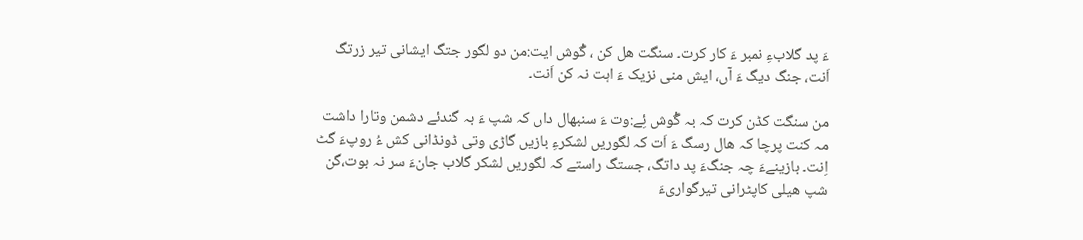ءَ پد گلابءِ نمبر ءَ کار کرت۔ سنگت ھل کن ، گْوش ایت:من دو لگور جتگ ایشانی تیر زرتگ اَنت، جنگ دیگ ءَ آں، ایش منی نزیک ءَ اہت نہ کن اَنت۔

من سنگت کڈن کرت کہ بہ گْوش ئِے:وت ءَ سنبھال داں کہ شپ ءَ بہ گندئے دشمن وتارا داشت مہ کنت پرچا کہ ھال رسگ ءَ اَت کہ لگوریں لشکرءِ بازیں گاڑی وتی ڈونڈانی کش ءُ روپءَ گٹ اِنت۔ بازینےءَ چہ جنگءَ پد داتگ، جستگ راستے کہ لگوریں لشکر گلاب جانءَ سر نہ بوت،گن شپ ھیلی کاپٹرانی تیرگواریءَ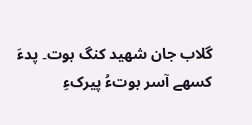گلاب جان شھید کنگ بوت۔ پدءَ کسھے آسر بوتءُ پیرکءِ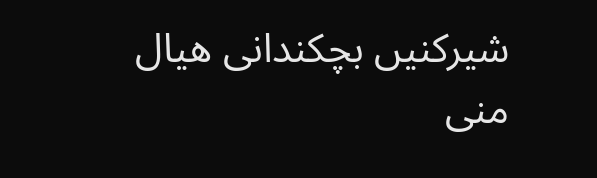شیرکنیں بچکندانی ھیال منی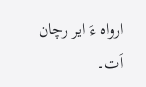ارواہ ءَ ایر رچان اَت۔